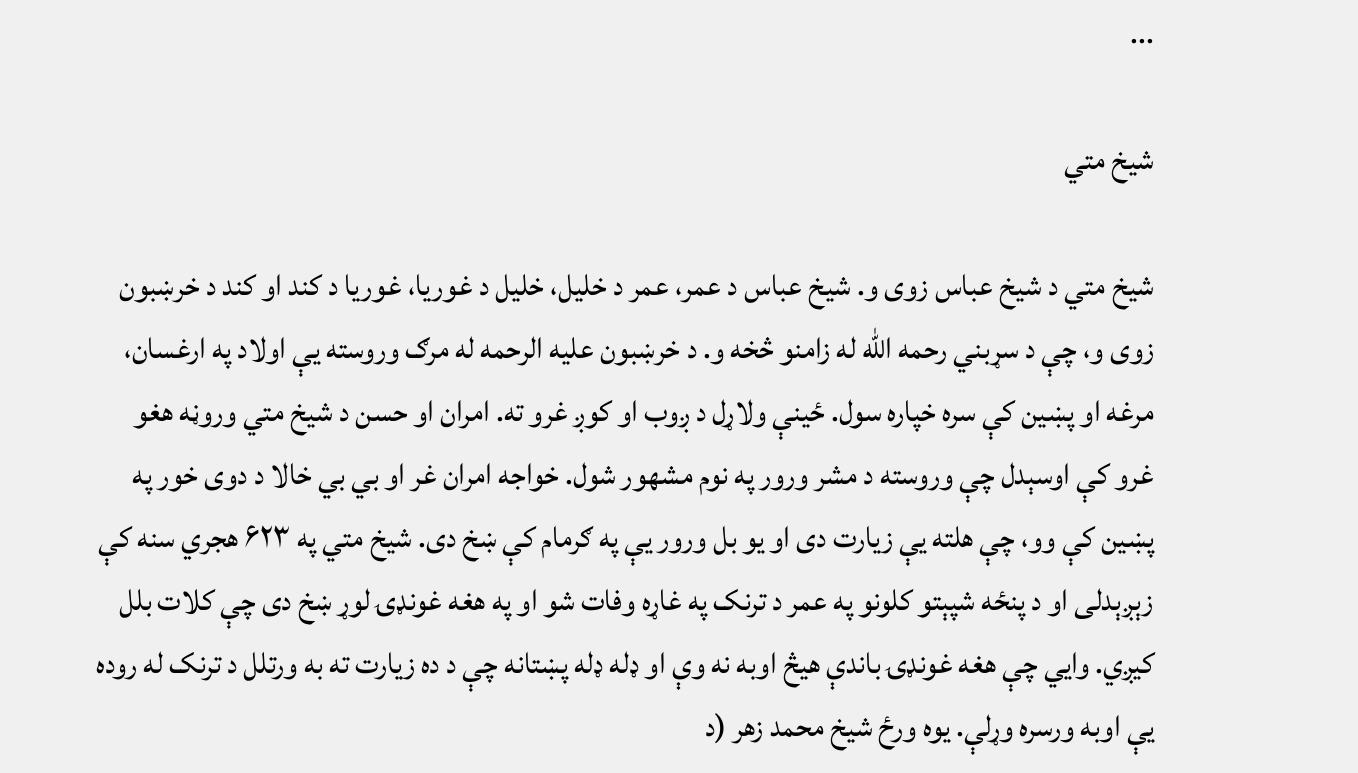...

شیخ متي

شیخ متي د شیخ عباس زوی و. شیخ عباس د عمر، عمر د خلیل، خلیل د غوریا، غوریا د کند او کند د خرښبون زوی و، چې د سړبني رحمه الله له زامنو څخه و. د خرښبون علیه الرحمه له مرګ وروسته یې اولاد په ارغسان، مرغه او پښین کې سره خپاره سول. ځینې ولاړل د ږوب او کوږ غرو ته. امران او حسن د شیخ متي وروڼه هغو غرو کې اوسېدل چې وروسته د مشر ورور په نوم مشهور شول. خواجه امران غر او بي بي خالا د دوی خور په پښين کې وو، چې هلته یې زیارت دی او یو بل ورور یې په ګرمام کې ښخ دی. شیخ متي په ۶۲۳ هجري سنه کې زېږېدلی او د پنځه شپېتو کلونو په عمر د ترنک په غاړه وفات شو او په هغه غونډۍ لوړ ښخ دی چې کلات بلل کیږي. وایي چې هغه غونډۍ باندې هیڅ اوبه نه وې او ډله ډله پښتانه چې د ده زیارت ته به ورتلل د ترنک له روده یې اوبه ورسره وړلې. یوه ورځ شیخ محمد زهر (د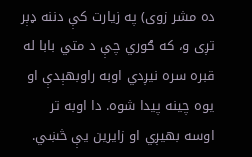ده مشر زوی) په زیارت کې دننه ډېر تږی و، که ګوري چې د متي بابا له قبره سره نیږدي اوبه راوبهېدې او یوه چینه پیدا شوه. دا اوبه تر اوسه بهیږي او زایرین یې څښي.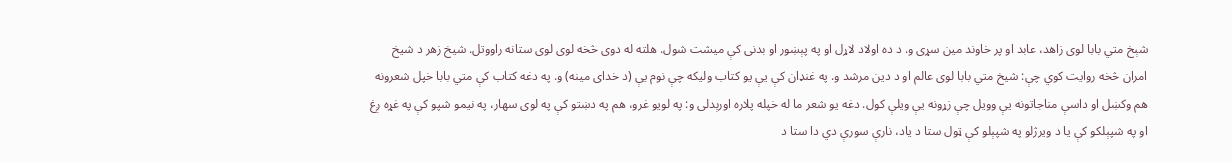شېخ متي بابا لوی زاهد، عابد او پر خاوند مین سړی و. د ده اولاد لاړل او په پېښور او بدنی کې میشت شول. هلته له دوی څخه لوی لوی ستانه راووتل. شیخ زهر د شیخ امران څخه روایت کوي چې: شیخ متي بابا لوی عالم او د دین مرشد و. په غنډان کې یې یو کتاب ولیکه چې نوم یې (د خدای مینه) و. په دغه کتاب کې متي بابا خپل شعرونه هم وکښل او داسې مناجاتونه یې وویل چې زړونه یې ویلې کول. دغه یو شعر ما له خپله پلاره اورېدلی و: په لویو غرو، هم په دښتو کې په لوی سهار، په نیمو شپو کې په غړه ږغ او په شپېلکو کې یا د ویرژلو په شپېلو کې ټول ستا د یاد، نارې سورې دي دا ستا د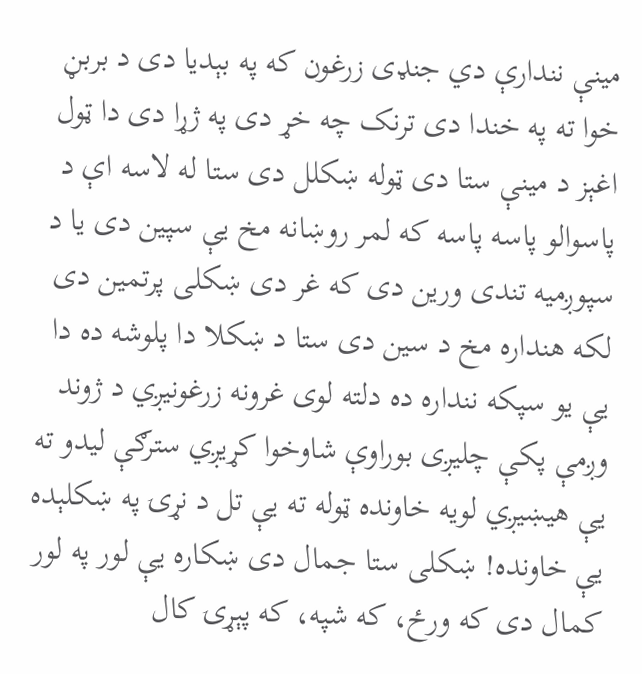مینې نندارې دي جنډی زرغون که په بېدیا دی د بربڼ خوا ته په خندا دی ترنک چه خړ دی په ژړا دی دا ټول اغېز د مینې ستا دی ټوله ښکلل دی ستا له لاسه اې د پاسوالو پاسه پاسه که لمر روښانه مخ یې سپین دی یا د سپوږمیه تندی ورین دی که غر دی ښکلی پرتمین دی لکه هنداره مخ د سین دی ستا د ښکلا دا پلوشه ده دا یې یو سپکه ننداره ده دلته لوی غرونه زرغونیږي د ژوند وږمې پکې چلیږی بوراوې شاوخوا کړیږي سترګې لیدو ته یې هیښیږي لویه خاونده ټوله ته یې تل د نړۍ په ښکلېده یې خاونده! ښکلی ستا جمال دی ښکاره یې لور په لور کمال دی که ورځ، که شپه، که پېړۍ کال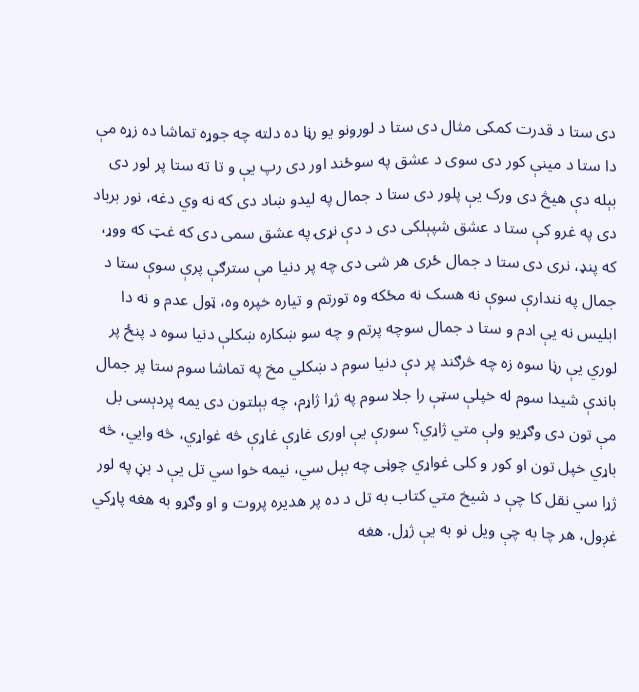دی ستا د قدرت کمکی مثال دی ستا د لورونو یو رڼا ده دلته چه جوړه تماشا ده زړه مې دا ستا د مینې کور دی سوی د عشق په سوځند اور دی رپ یې و تا ته ستا پر لور دی بېله دې هیڅ دی ورک یې پلور دی ستا د جمال په لیدو ښاد دی که نه وي دغه، نور برباد دی په غرو کې ستا د عشق شپېلکی دی د دې نړۍ په عشق سمی دی که غټ که ووړ، که پنډ، نری دی ستا د جمال ځری هر شی دی چه پر دنیا مې سترګې پرې سوې ستا د جمال په نندارې سوې نه هسک نه مځکه وه تورتم و تیاره خپره وه، ټول عدم و نه دا ابلیس نه یې ادم و ستا د جمال سوچه پرتم و چه سو ښکاره ښکلې دنیا سوه د پنځ پر لوري یې رڼا سوه زه چه څرګند پر دې دنیا سوم د ښکلي مخ په تماشا سوم ستا پر جمال باندې شیدا سوم له خپلې سټې را جلا سوم په ژړا ژاړم، چه بېلتون دی یمه پردېسی بل مې تون دی وګړیو ولې متي ژاړي؟ سورې یې اوری غاړې غاړې څه غواړي، څه وايي، څه باړي خپل تون او کور و کلی غواړي چوڼی چه بېل سي، نیمه خوا سي تل یې د بڼ په لور ژړا سي نقل کا چې د شیخ متي کتاب به تل د ده پر هدیره پروت و او وګړو به هغه پاړکي غږول، هر چا به چې ویل نو به یې ژړل. هغه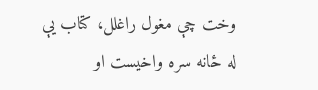وخت چې مغول راغلل، کتاب یې له ځانه سره واخیست او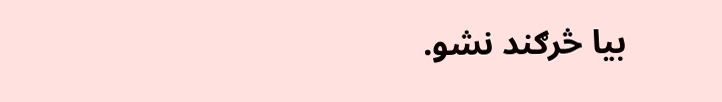بیا څرګند نشو.